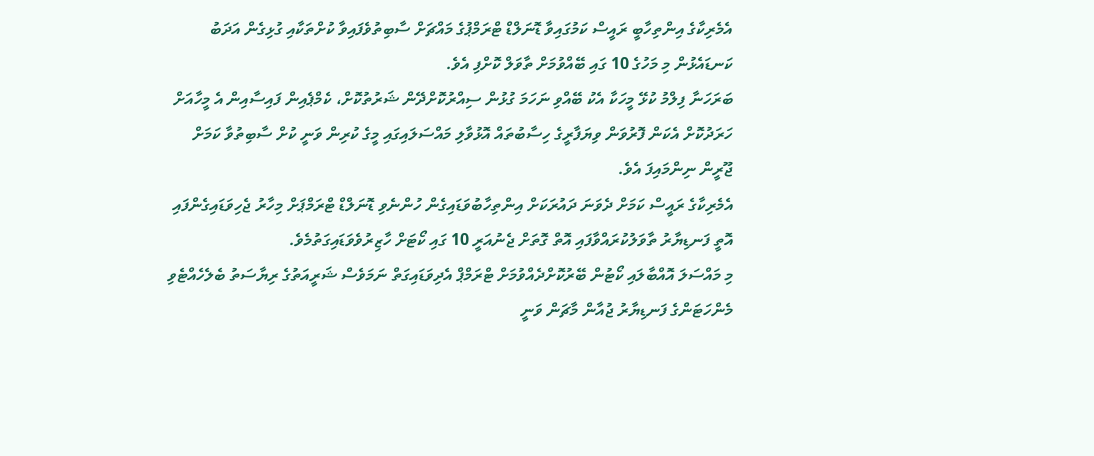އެމެރިކާގެ އިންތިހާބީ ރައީސް ކަމުގައިވާ ޑޮނަލްޑް ޓްރަމްޕުގެ މައްޗަށް ސާބިތުވެފައިވާ ކުށްތަކާއި ގުޅިގެން އަދަބު ކަނޑައެޅުން މި މަހުގެ 10 ގައި ބޭއްވުމަށް ތާވަލް ކޮށްފި އެވެ.
ބަރަހަނާ ފިލްމު ކުޅޭ މީހަކާ އެކު ބޭއްވި ނަހަމަ ގުޅުން ސިއްރުކޮށްދޭން ޝަރުތުކޮށް، ކެމްޕެއިން ފައިސާއިން އެ މީހާއަށް ހަރަދުކޮށް އެކަން ފޮރުވަން ވިޔަފާރީގެ ހިސާބުތައް އޮޅުވާލި މައްސަލައިގައި މީގެ ކުރިން ވަނީ ކުށް ސާބިތުވާ ކަމަށް ޖޫރީން ނިންމައިފަ އެވެ.
އެމެރިކާގެ ރައީސް ކަމަށް ދެވަނަ ދައުރަކަށް އިންތިހާބުވަޑައިގެން ހުންނެވި ޑޮނަލްޑް ޓްރަމްޕަށް މިހާރު ޖެހިވަޑައިގެންފައި އޮތީ ފަނޑިޔާރު ތާވަލުކުރައްވާފައި އޮތް ގޮތަށް ޖެނުއަރީ 10 ގައި ކޯޓަށް ހާޒިރުވެވަޑައިގަތުމެވެ.
މި މައްސަލަ އޮއްބާލައި ކޯޓުން ބޭރުކޮށްދެއްވުމަށް ޓްރަމްޕް އެދިވަޑައިގަތް ނަމަވެސް ޝަރީއަތުގެ ރިޔާސަތު ބެލެހެއްޓެވި މެންހަޓަންގެ ފަނޑިޔާރު ޖުއާން މާޗަން ވަނީ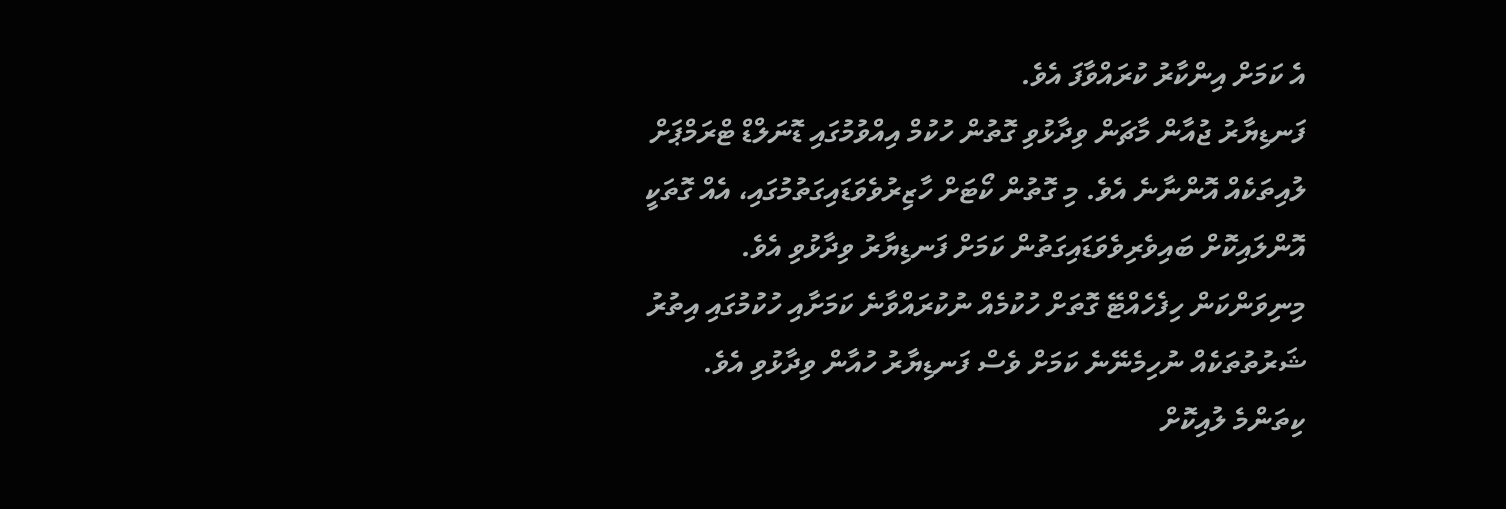އެ ކަމަށް އިންކާރު ކުރައްވާފަ އެވެ.
ފަނޑިޔާރު ޖުއާން މާޗަން ވިދާޅުވި ގޮތުން ހުކުމް އިއްވުމުގައި ޑޮނަލްޑް ޓްރަމްޕަށް ލުއިތަކެއް އޮންނާނެ އެވެ. މި ގޮތުން ކޯޓަށް ހާޒިރުވެވަޑައިގަތުމުގައި، އެއް ގޮތަކީ އޮންލައިކޮށް ބައިވެރިވެވަޑައިގަތުން ކަމަށް ފަނޑިޔާރު ވިދާޅުވި އެވެ.
މިނިވަންކަން ހިފެހެއްޓޭ ގޮތަށް ހުކުމެއް ނުކުރައްވާނެ ކަމަށާއި ހުކުމުގައި އިތުރު ޝަރުތުތަކެއް ނުހިމެނޭނެ ކަމަށް ވެސް ފަނޑިޔާރު ހުއާން ވިދާޅުވި އެވެ.
ކިތަންމެ ލުއިކޮށް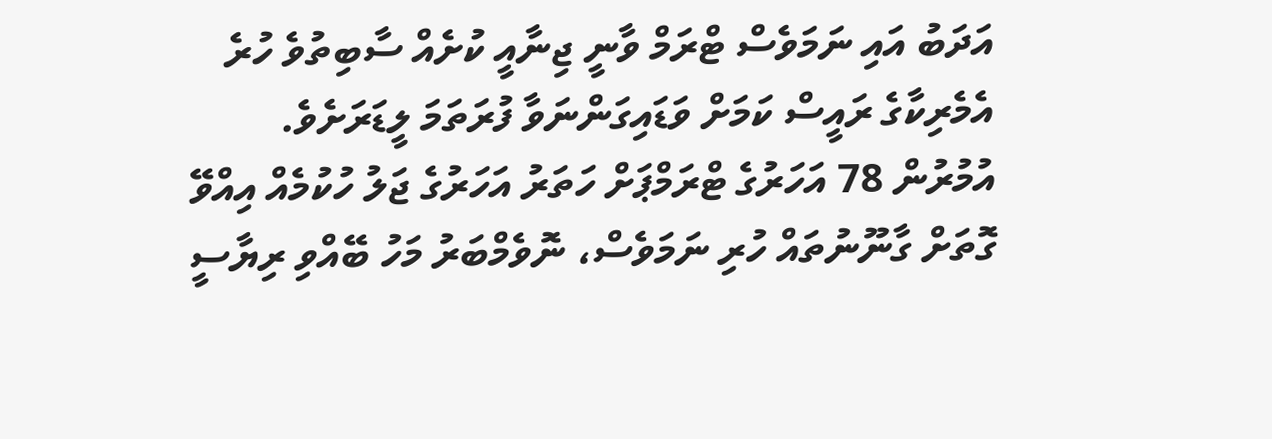އަދަބު އައި ނަމަވެސް ޓްރަމް ވާނީ ޖިނާއީ ކުށެއް ސާބިތުވެ ހުރެ އެމެރިކާގެ ރައީސް ކަމަށް ވަޑައިގަންނަވާ ފުރަތަމަ ލީޑަރަށެވެ.
އުމުރުން 78 އަހަރުގެ ޓްރަމްޕަށް ހަތަރު އަހަރުގެ ޖަލު ހުކުމެއް އިއްވޭ ގޮތަށް ގާނޫނުތައް ހުރި ނަމަވެސް، ނޮވެމްބަރު މަހު ބޭއްވި ރިޔާސީ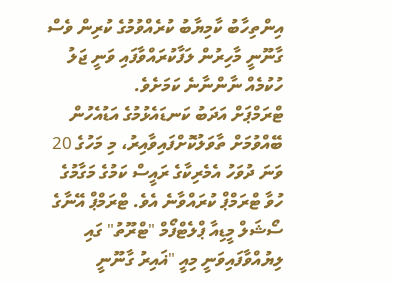އިންތިހާބު ކާމިޔާބު ކުރެއްވުމުގެ ކުރިން ވެސް ގާނޫނީ މާހިރުން ލަފާކުރައްވާފައި ވަނީ ޖަލު ހުކުމެއް ނާންނާނެ ކަމަށެވެ.
ޓްރަމްޕަށް އަދަބު ކަނޑައެޅުމުގެ އަޑުއެހުން ބޭއްވުމަށް ތާވަލުކޮށްފައިވާއިރު، މި މަހުގެ 20 ވަނަ ދުވަހު އެމެރިކާގެ ރައީސް ކަމުގެ މަގާމުގެ ހުވާ ޓްރަމްޕް ކުރައްވާނެ އެވެ. ޓްރަމްޕް އޭނާގެ ސޯޝަލް މީޑިއާ ޕްލެޓްފޯމް "ޓްރޫތު" ގައި ލިޔުއްވާފައިވަނީ މިއީ "ޣައިރު ގާނޫނީ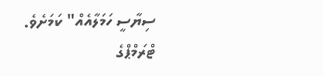ސިޔާސީ ހަމަލާއެއް" ކަމަށެވެ.
ޓްރަމްޕްގެ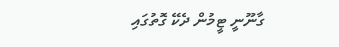ގާނޫނީ ޓީމުން ދެކޭ ގޮތުގައި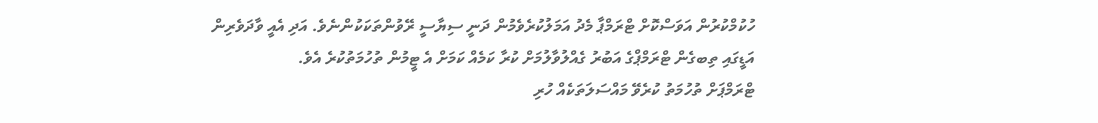ހުކުމްކުރުން އަވަސްކޮށް ޓްރަމްޕާ މެދު އަމަލުކުރެވެމުން ދަނީ ސިޔާސީ ރޭވުންތަކަކުންނެވެ. އަދި އެއީ ވާދަވެރިން އަޑީގައި ތިބގެން ޓްރަމްޕްގެ އަބުރު ގެއްލުވާލުމަށް ކުރާ ކަމެއް ކަމަށް އެ ޓީމުން ތުހުމަތުކުރެ އެވެ.
ޓްރަމްޕަށް ތުހުމަތު ކުރެވޭ މައްސަލަތަކެއް ހުރި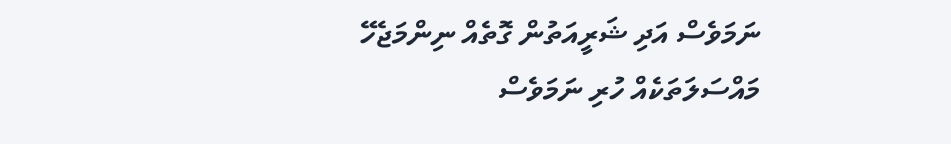ނަމަވެސް އަދި ޝަރީއަތުން ގޮތެއް ނިންމަޖެހޭ މައްސަލަތަކެއް ހުރި ނަމަވެސް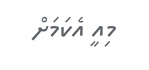މިއީ އެކަމަށް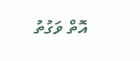އޮތް ވަގުތު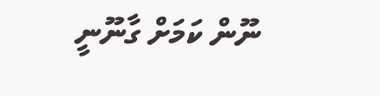ނޫން ކަމަށް ގާނޫނީ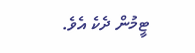ޓީމުން ދެކެ އެވެ.